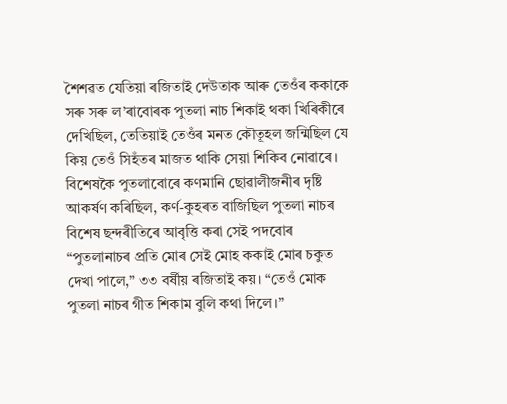শৈশৱত যেতিয়া ৰজিতাই দেউতাক আৰু তেওঁৰ ককাকে সৰু সৰু ল’ৰাবোৰক পুতলা নাচ শিকাই থকা খিৰিকীৰে দেখিছিল, তেতিয়াই তেওঁৰ মনত কৌতূহল জন্মিছিল যে কিয় তেওঁ সিহঁতৰ মাজত থাকি সেয়া শিকিব নোৱাৰে। বিশেষকৈ পুতলাবোৰে কণমানি ছোৱালীজনীৰ দৃষ্টি আকৰ্ষণ কৰিছিল, কৰ্ণ-কুহৰত বাজিছিল পুতলা নাচৰ বিশেষ ছন্দৰীতিৰে আবৃত্তি কৰা সেই পদবোৰ
“পুতলানাচৰ প্ৰতি মোৰ সেই মোহ ককাই মোৰ চকুত দেখা পালে,” ৩৩ বৰ্ষীয় ৰজিতাই কয়। “তেওঁ মোক পুতলা নাচৰ গীত শিকাম বুলি কথা দিলে।”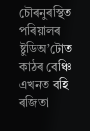চৌৰনুৰস্থিত পৰিয়ালৰ ষ্টুডিঅ’টোত কাঠৰ বেঞ্চি এখনত বহি ৰজিতা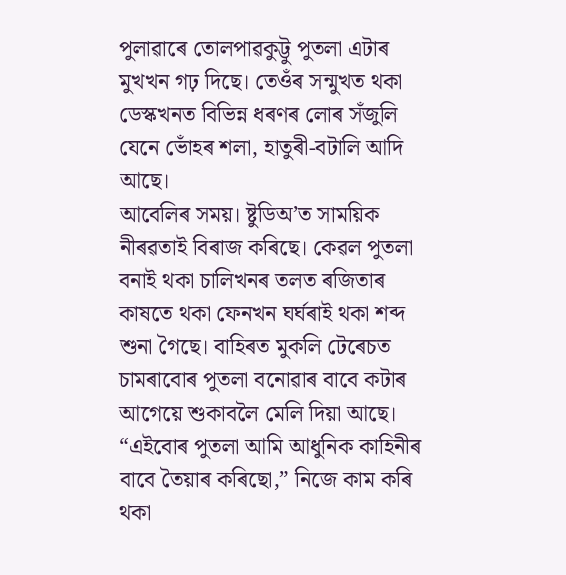পুলাৱাৰে তোলপাৱকুট্টু পুতলা এটাৰ মুখখন গঢ় দিছে। তেওঁৰ সন্মুখত থকা ডেস্কখনত বিভিন্ন ধৰণৰ লোৰ সঁজুলি যেনে ভোঁহৰ শলা, হাতুৰী-বটালি আদি আছে।
আবেলিৰ সময়। ষ্টুডিঅ’ত সাময়িক নীৰৱতাই বিৰাজ কৰিছে। কেৱল পুতলা বনাই থকা চালিখনৰ তলত ৰজিতাৰ কাষতে থকা ফেনখন ঘৰ্ঘৰাই থকা শব্দ শুনা গৈছে। বাহিৰত মুকলি টেৰেচত চামৰাবোৰ পুতলা বনোৱাৰ বাবে কটাৰ আগেয়ে শুকাবলৈ মেলি দিয়া আছে।
“এইবোৰ পুতলা আমি আধুনিক কাহিনীৰ বাবে তৈয়াৰ কৰিছো,” নিজে কাম কৰি থকা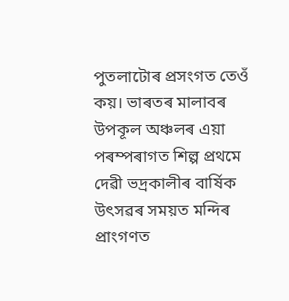পুতলাটোৰ প্ৰসংগত তেওঁ কয়। ভাৰতৰ মালাবৰ উপকূল অঞ্চলৰ এয়া পৰম্পৰাগত শিল্প প্ৰথমে দেৱী ভদ্ৰকালীৰ বাৰ্ষিক উৎসৱৰ সময়ত মন্দিৰ প্ৰাংগণত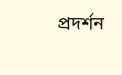প্ৰদৰ্শন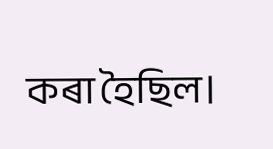কৰা হৈছিল।